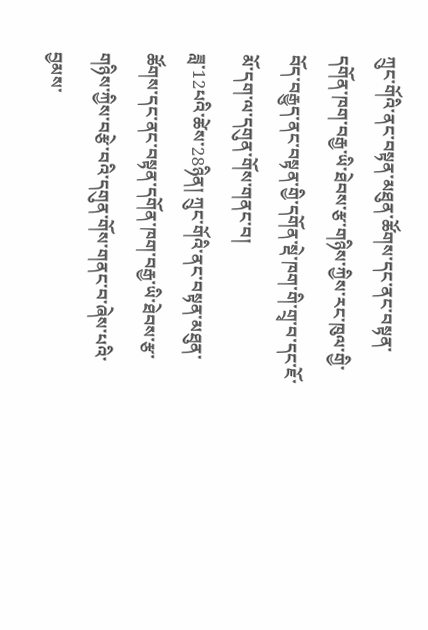ཀྲུང་གོའི་ནང་བསྟན་མཐུན་ཚོགས་དང་ནང་བསྟན་དགོན་ཁག་བརྒྱ་ཡི་ཐེབས་རྩ་གཉིས་ཀྱིས་རང་ཁུལ་གྱི་བོད་བརྒྱུད་ནང་བསྟན་གྱི་དགོན་སྡེ་ཁག་གི་གྲྭ་བ་དང་ཇོ་མོ་དག་ལ་དགུན་གོས་གནང་བ།
ཟླ་12པའི་ཚེས་28ཉིན། ཀྲུང་གོའི་ནང་བསྟན་མཐུན་ཚོགས་དང་ནང་བསྟན་དགོན་ཁག་བརྒྱ་ཡི་ཐེབས་རྩ་གཉིས་ཀྱིས་བརྩེ་བའི་དགུན་གོས་གནང་བ་ཞེས་པའི་བྱམས་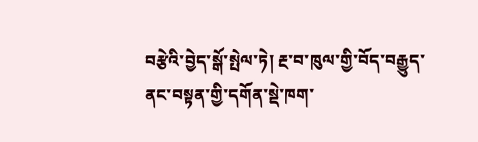བརྩེའི་བྱེད་སྒོ་སྤེལ་ཏེ། རྔ་བ་ཁུལ་གྱི་བོད་བརྒྱུད་ནང་བསྟན་གྱི་དགོན་སྡེ་ཁག་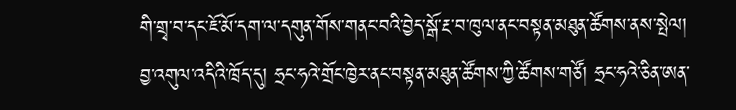གི་གྲྭ་བ་དང་ཇོ་མོ་དག་ལ་དགུན་གོས་གནང་བའི་བྱེད་སྒོ་རྔ་བ་ཁུལ་ནང་བསྟན་མཐུན་ཚོགས་ནས་སྤེལ།
བྱ་འགུལ་འདིའི་ཁྲོད་དུ། ཧྲང་ཧའེ་གྲོང་ཁྱེར་ནང་བསྟན་མཐུན་ཚོགས་ཀྱི་ཚོགས་གཙོ། ཧྲང་ཧའེ་ཅིན་ཨན་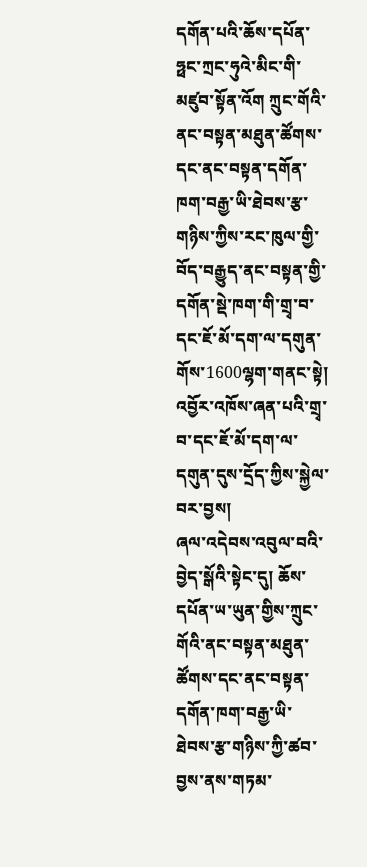དགོན་པའི་ཆོས་དཔོན་ཧྥང་ཀྲང་ཧུའེ་མིང་གི་མཛུབ་སྟོན་འོག ཀྲུང་གོའི་ནང་བསྟན་མཐུན་ཚོགས་དང་ནང་བསྟན་དགོན་ཁག་བརྒྱ་ཡི་ཐེབས་རྩ་གཉིས་ཀྱིས་རང་ཁུལ་གྱི་བོད་བརྒྱུད་ནང་བསྟན་གྱི་དགོན་སྡེ་ཁག་གི་གྲྭ་བ་དང་ཇོ་མོ་དག་ལ་དགུན་གོས་1600ལྷག་གནང་སྟེ། འབྱོར་འཁོས་ཞན་པའི་གྲྭ་བ་དང་ཇོ་མོ་དག་ལ་དགུན་དུས་དྲོད་ཀྱིས་སྐྱེལ་བར་བྱས།
ཞལ་འདེབས་འབུལ་བའི་བྱེད་སྒོའི་སྟེང་དུ། ཆོས་དཔོན་ཡ་ཡུན་གྱིས་ཀྲུང་གོའི་ནང་བསྟན་མཐུན་ཚོགས་དང་ནང་བསྟན་དགོན་ཁག་བརྒྱ་ཡི་ཐེབས་རྩ་གཉིས་ཀྱི་ཚབ་བྱས་ནས་གཏམ་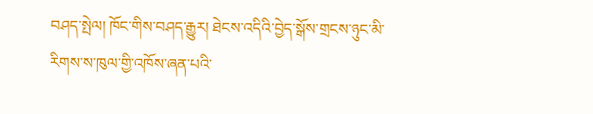བཤད་སྤེལ། ཁོང་གིས་བཤད་རྒྱུར། ཐེངས་འདིའི་བྱེད་སྒོས་གྲངས་ཉུང་མི་རིགས་ས་ཁུལ་གྱི་འཁོས་ཞན་པའི་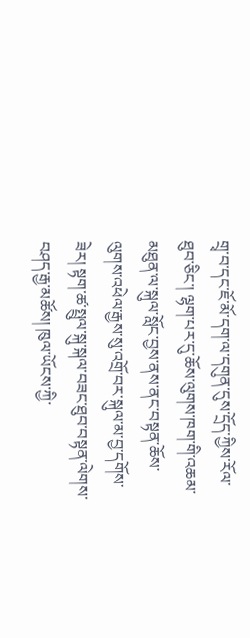གྲྭ་བ་དང་ཇོ་མོ་དག་ལ་དགུན་དུས་དྲོད་ཀྱིས་རོལ་ཐུབ་ཅིང་། ལྷག་པར་དུ་ཆོས་ལུགས་ཁག་གི་འཆམ་མཐུན་ལ་སྐུལ་སློང་བྱས་ནས་ནང་བསྟན་ཆོས་ལུགས་འཕེལ་རྒྱས་སུ་འགྲོ་བར་སྐུལ་མ་བྱ་དགོས་ཟེར། སྟག་ཚ་སྤྲུལ་སྐུ་སྐལ་བཟང་ཐུབ་བསྟན་ལེགས་བཤད་རྒྱ་མཚོས། ཁུལ་ཡོངས་ཀྱི་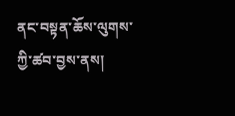ནང་བསྟན་ཆོས་ལུགས་ཀྱི་ཚབ་བྱས་ནས།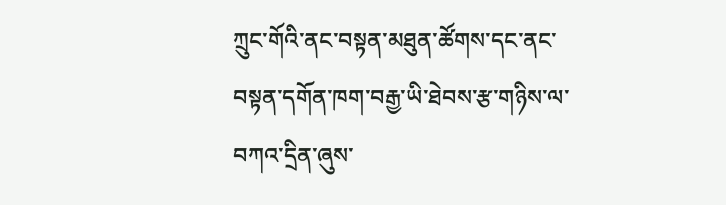ཀྲུང་གོའི་ནང་བསྟན་མཐུན་ཚོགས་དང་ནང་བསྟན་དགོན་ཁག་བརྒྱ་ཡི་ཐེབས་རྩ་གཉིས་ལ་བཀའ་དྲིན་ཞུས་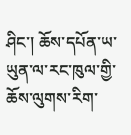ཤིང་། ཆོས་དཔོན་ཡ་ཡུན་ལ་རང་ཁུལ་གྱི་ཆོས་ལུགས་རིག་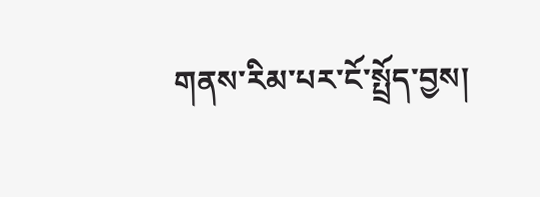གནས་རིམ་པར་ངོ་སྤྲོད་བྱས།